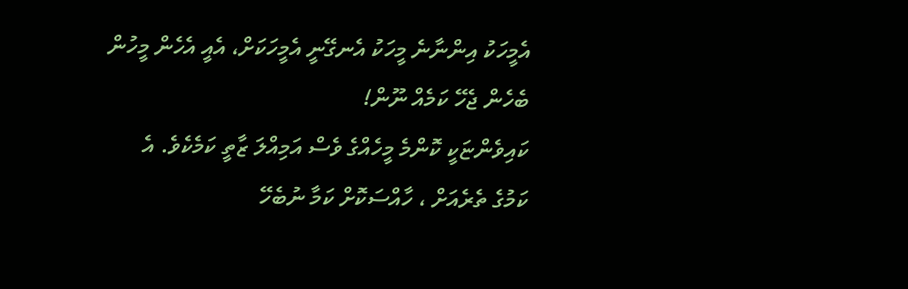އެމީހަކު އިންނާނެ މީހަކު އެނގޭނީ އެމީހަކަށް، އެއީ އެހެން މީހުން ބެހެން ޖެހޭ ކަމެއް ނޫން!
ކައިވެންޏަކީ ކޮންމެ މީހެއްގެ ވެސް އަމިއްލަ ޒާތީ ކަމެކެވެ. އެ ކަމުގެ ތެރެއަށް ، ހާއްސަކޮށް ކަމާ ނުބެހޭ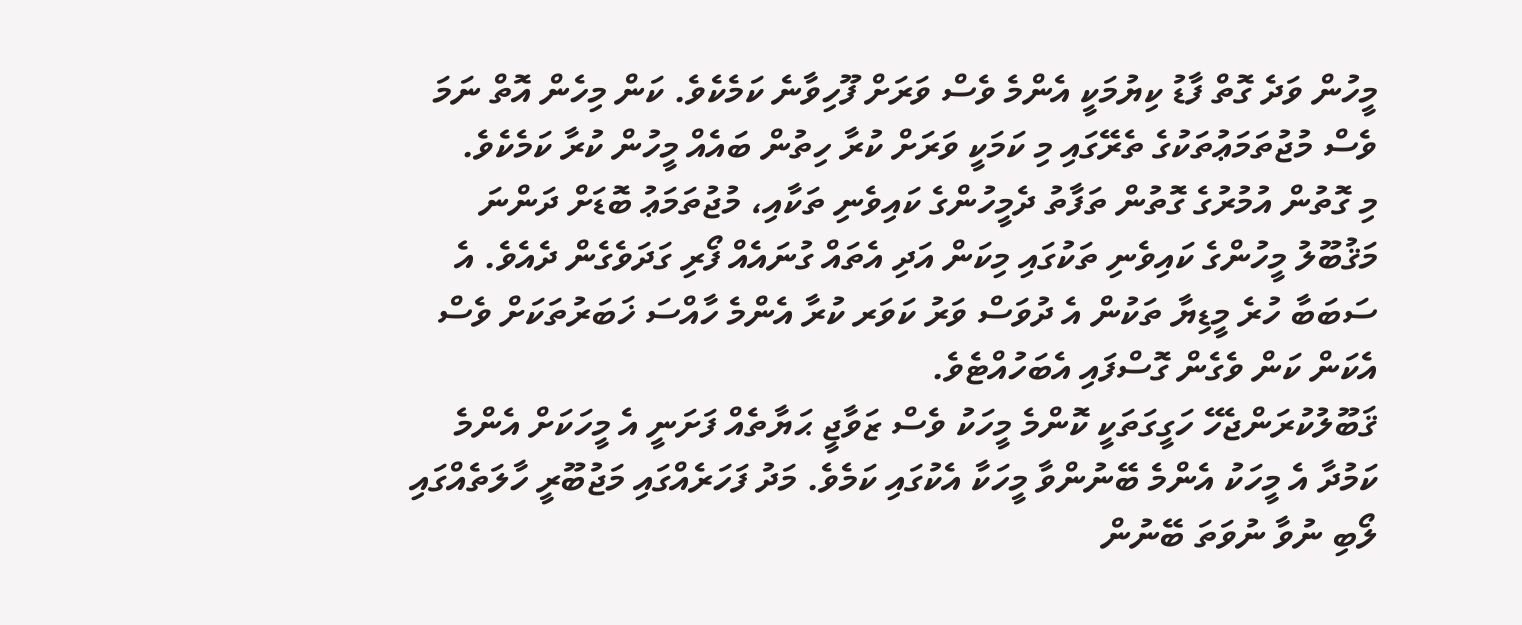މީހުން ވަދެ ގޮތް ފާޑު ކިޔުމަކީ އެންމެ ވެސް ވަރަށް ފޫހިވާނެ ކަމެކެވެ. ކަން މިހެން އޮތް ނަމަ ވެސް މުޖުތަމަޢުތަކުގެ ތެރޭގައި މި ކަމަކީ ވަރަށް ކުރާ ހިތުން ބައެއް މީހުން ކުރާ ކަމެކެވެ.
މި ގޮތުން އުމުރުގެ ގޮތުން ތަފާތު ދެމީހުންގެ ކައިވެނި ތަކާއި، މުޖުތަމަޢު ބޮޑަށް ދަންނަ މަޤުބޫލު މީހުންގެ ކައިވެނި ތަކުގައި މިކަން އަދި އެތައް ގުނައެއް ފޯރި ގަދަވެގެން ދެއެވެ. އެ ސަބަބާ ހުރެ މީޑިޔާ ތަކުން އެ ދުވަސް ވަރު ކަވަރ ކުރާ އެންމެ ހާއްސަ ޚަބަރުތަކަށް ވެސް އެކަން ކަން ވެގެން ގޮސްފައި އެބަހުއްޓެވެ.
ޤަބޫލުކުރަންޖެހޭ ހަގީގަތަކީ ކޮންމެ މީހަކު ވެސް ޒަވާޖީ ޙަޔާތެއް ފަށަނީ އެ މީހަކަށް އެންމެ ކަމުދާ އެ މީހަކު އެންމެ ބޭނުންވާ މީހަކާ އެކުގައި ކަމެވެ. މަދު ފަހަރެއްގައި މަޖުބޫރީ ހާލަތެއްގައި ލޯބި ނުވާ ނުވަތަ ބޭނުން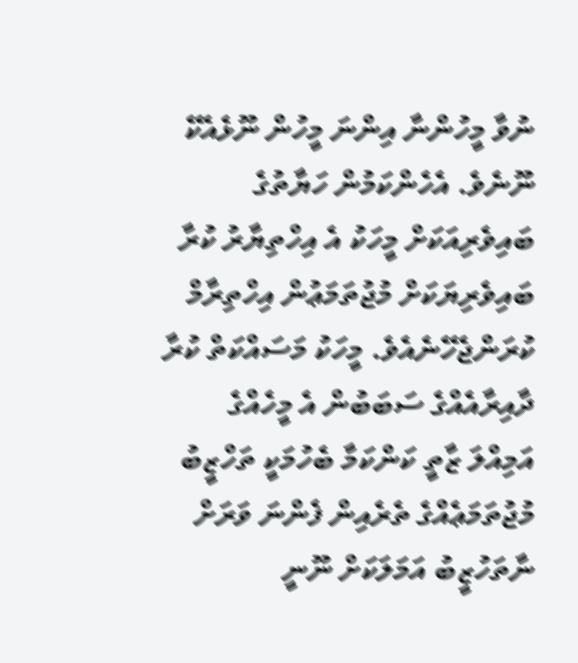ނުވާ މީހުންނާ އިންނަ މީހުން ނޫޅެއެކޭ ނޫނެވެ. އެހެންކަމުން ހަޔާތުގެ ބައިވެރިއަކަށް މީހަކު އެ އިހްތިޔާރު ކުރާ ބައިވެރިޔަކަށް މުޖުތަމަޢުން އިހްތިރާމް ކުރަންޖެހޭނެއެވެ. މީހަކު މަސައްކަތް ކުރާ ދާއިރާއެއްގެ ސަބަބުން އެ މީހެއްގެ އަމިއްލަ ޒާތީ ކަންކަމާ ބެހުމަކީ ތަހްޒީބު މުޖުތަމަޢެއްގެ ތެރެއިން ފެންނަ ވަރަށް ނާތަހުޒީބު އަމަލަކަށް ނޫނީ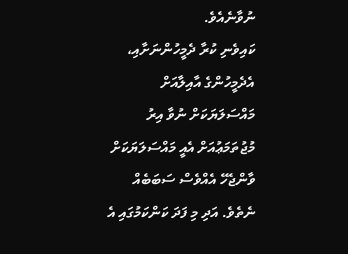ނުވާނެއެވެ.
ކައިވެނި ކުރާ ދެމީހުންނަށާއި، އެދެމީހުންގެ އާއިލާއަށް މައްސަލަޔަކަށް ނުވާ އިރު މުޖުތަމަޢުއަށް އެއީ މައްސަލަޔަކަށް ވާންޖެހޭ އެއްވެސް ސަބަބެއް ނެތެވެ. އަދި މި ފަދަ ކަންކަމުގައި އެ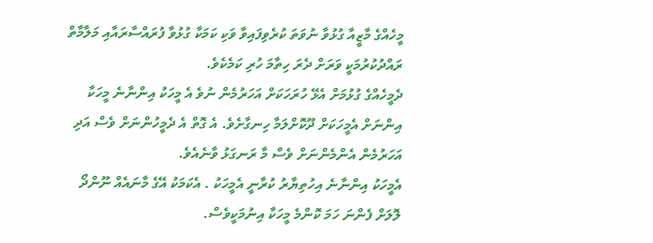މީހެއްގެ މާޒީއާ ގުޅުވާ ނުވަތަ ކުރެވިފައިވާ ވަކި ކަމަކާ ގުޅުވާ ފުރައްސާރައާއި މަލާމާތް ރައްދުކުރުމަކީ ވަރަށް ދެރަ ހިތާމަ ހުރި ކަމެކެވެ.
ދެމީހެއްގެ ގުޅުމަށް އެޅޭ ހުރަހަކަށް އަހަރުމެން ނުވެ އެ މީހަކު އިންނާނެ މީހަކާ އިންނަށް އެމީހަކަށް ދޫކޮށްލަމާ ހިނގާށެވެ. އެ ގޮތް އެ ދެމީހުންނަށް ވެސް އަދި އަހަރުމެން އެންމެންނަށް ވެސް މާ ރަނގަޅު ވާނެއެވެ.
އެމީހަކު އިންނާނެ އިހުތިޔާރު ކުރާނީ އެމީހަކު . އެކަމަކު އޭގެ މާނައެއް ނޫންދޯ ލޮލަށް ފެންނަ ހަމަ ކޮންމެ މީހަކާ އިނުމަކީވެސް.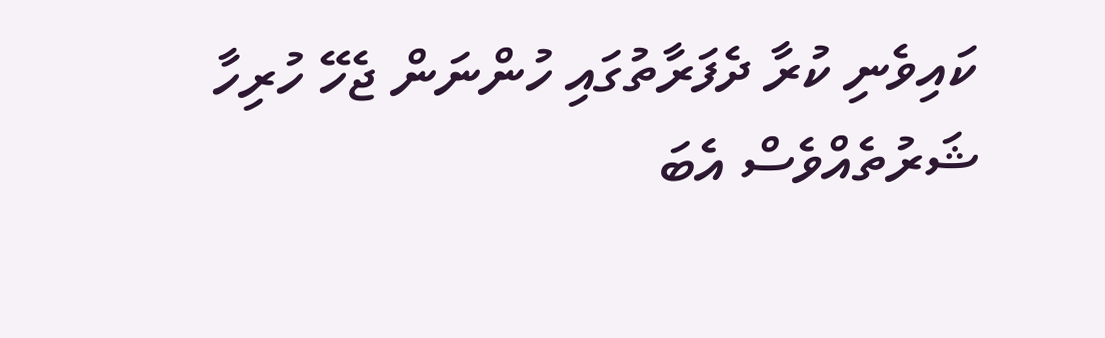ކައިވެނި ކުރާ ދެފަރާތުގައި ހުންނަން ޖެހޭ ހުރިހާ ޝަރުތެއްވެސް އެބަ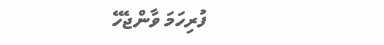ފުރިހަމަ ވާންޖެހޭ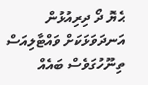ޙެޔޮ ދޯ ދިރިއުޅުން އަނދަވަޅަކަށް ވައްޓާލިއަސް
ތިނޫހުގަވެސް ބައެއް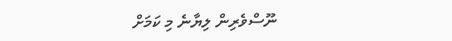ނޫސްވެރިން ލިޔާނެ މި ކަމަށް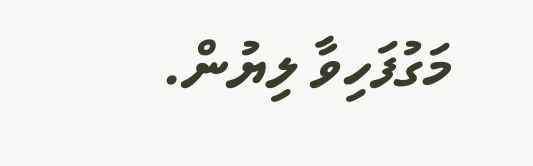މަގުފަހިވާ ލިޔުން.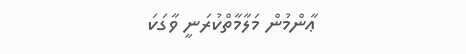ޢާންމުން މަލާމާތްކުރަނީ ވާގަކަ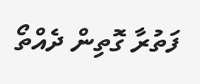ފަތުރާ ގޮތިން ދެއްތޯ